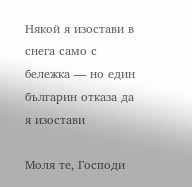Някой я изостави в снега само с бележка — но един българин отказа да я изостави

Моля те, Господи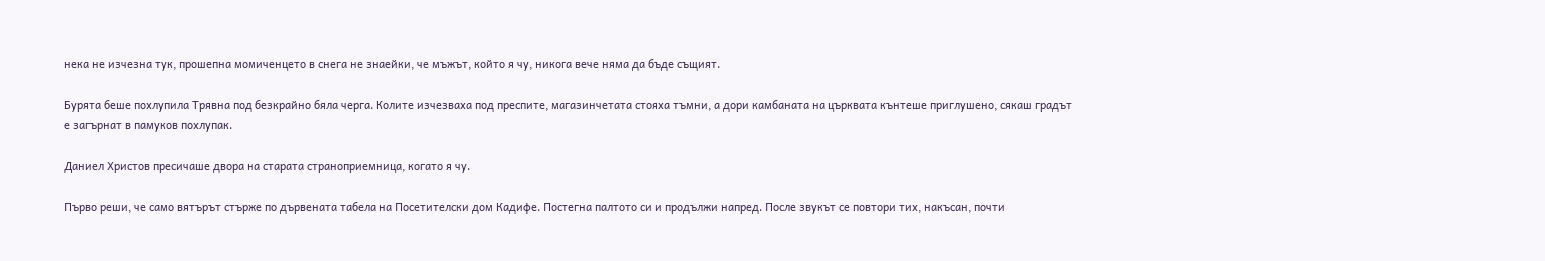нека не изчезна тук, прошепна момиченцето в снега не знаейки, че мъжът, който я чу, никога вече няма да бъде същият.

Бурята беше похлупила Трявна под безкрайно бяла черга. Колите изчезваха под преспите, магазинчетата стояха тъмни, а дори камбаната на църквата кънтеше приглушено, сякаш градът е загърнат в памуков похлупак.

Даниел Христов пресичаше двора на старата страноприемница, когато я чу.

Първо реши, че само вятърът стърже по дървената табела на Посетителски дом Кадифе. Постегна палтото си и продължи напред. После звукът се повтори тих, накъсан, почти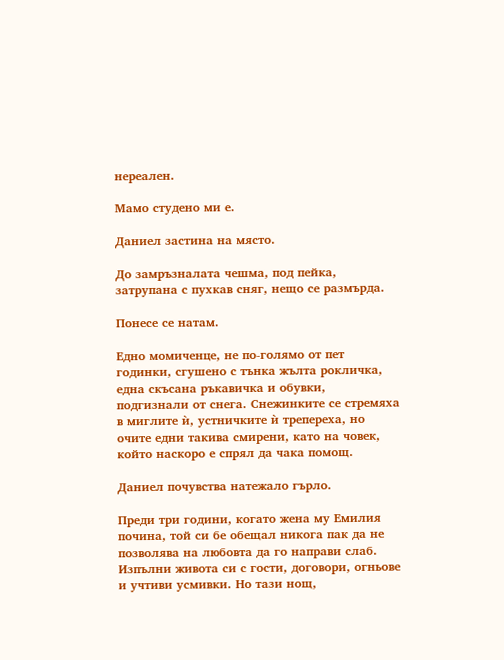нереален.

Мамо студено ми е.

Даниел застина на място.

До замръзналата чешма, под пейка, затрупана с пухкав сняг, нещо се размърда.

Понесе се натам.

Едно момиченце, не по-голямо от пет годинки, сгушено с тънка жълта рокличка, една скъсана ръкавичка и обувки, подгизнали от снега. Снежинките се стремяха в миглите ѝ, устничките ѝ трепереха, но очите едни такива смирени, като на човек, който наскоро е спрял да чака помощ.

Даниел почувства натежало гърло.

Преди три години, когато жена му Емилия почина, той си бе обещал никога пак да не позволява на любовта да го направи слаб. Изпълни живота си с гости, договори, огньове и учтиви усмивки. Но тази нощ,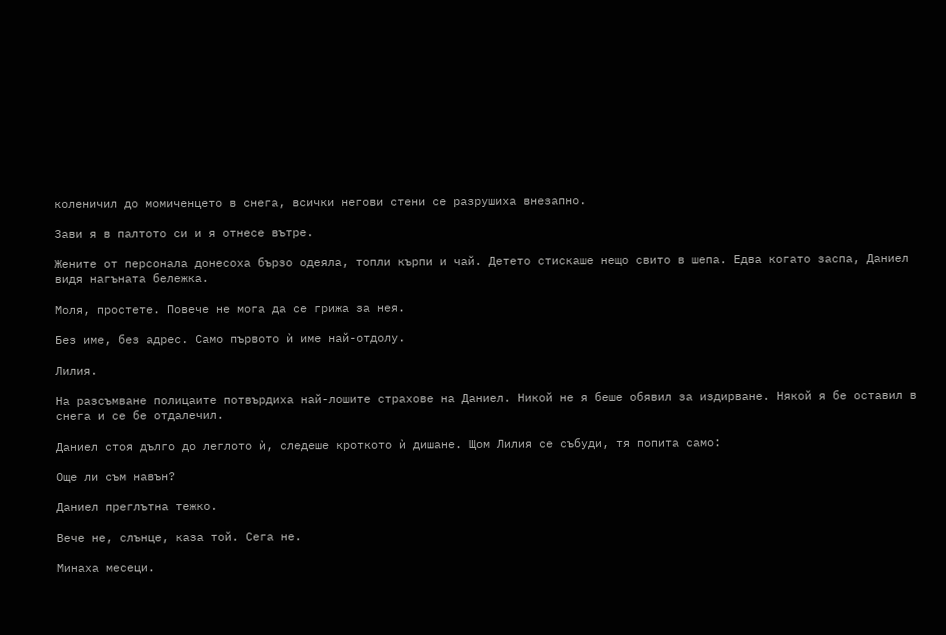коленичил до момиченцето в снега, всички негови стени се разрушиха внезапно.

Зави я в палтото си и я отнесе вътре.

Жените от персонала донесоха бързо одеяла, топли кърпи и чай. Детето стискаше нещо свито в шепа. Едва когато заспа, Даниел видя нагъната бележка.

Моля, простете. Повече не мога да се грижа за нея.

Без име, без адрес. Само първото ѝ име най-отдолу.

Лилия.

На разсъмване полицаите потвърдиха най-лошите страхове на Даниел. Никой не я беше обявил за издирване. Някой я бе оставил в снега и се бе отдалечил.

Даниел стоя дълго до леглото ѝ, следеше кроткото ѝ дишане. Щом Лилия се събуди, тя попита само:

Още ли съм навън?

Даниел преглътна тежко.

Вече не, слънце, каза той. Сега не.

Минаха месеци.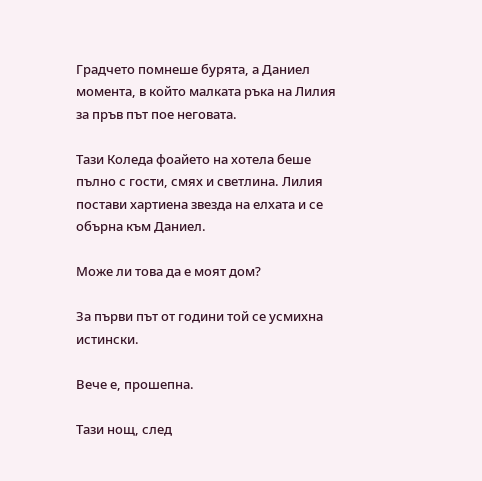Градчето помнеше бурята, а Даниел момента, в който малката ръка на Лилия за пръв път пое неговата.

Тази Коледа фоайето на хотела беше пълно с гости, смях и светлина. Лилия постави хартиена звезда на елхата и се обърна към Даниел.

Може ли това да е моят дом?

За първи път от години той се усмихна истински.

Вече е, прошепна.

Тази нощ, след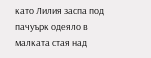като Лилия заспа под пачуърк одеяло в малката стая над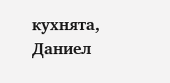кухнята, Даниел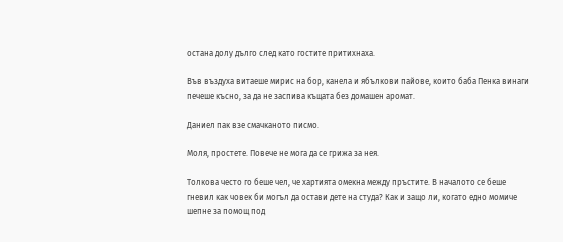остана долу дълго след като гостите притихнаха.

Във въздуха витаеше мирис на бор, канела и ябълкови пайове, които баба Пенка винаги печеше късно, за да не заспива къщата без домашен аромат.

Даниел пак взе смачканото писмо.

Моля, простете. Повече не мога да се грижа за нея.

Толкова често го беше чел, че хартията омекна между пръстите. В началото се беше гневил как човек би могъл да остави дете на студа? Как и защо ли, когато едно момиче шепне за помощ под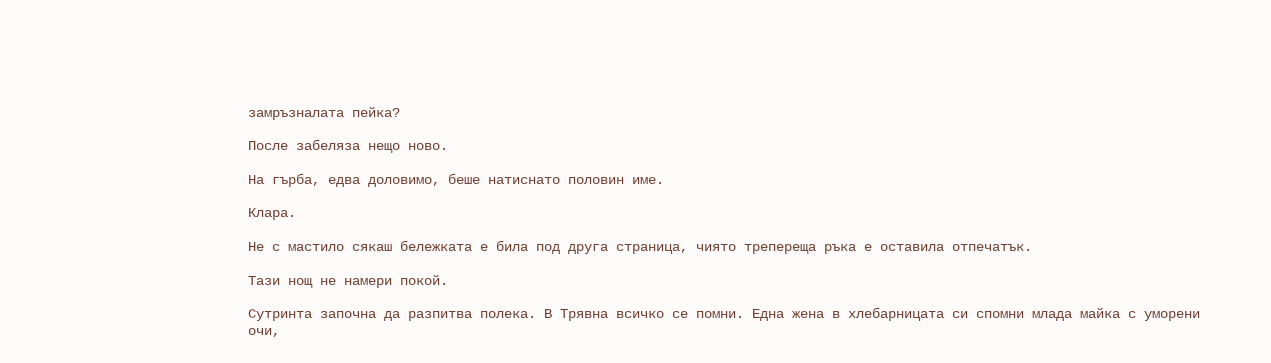замръзналата пейка?

После забеляза нещо ново.

На гърба, едва доловимо, беше натиснато половин име.

Клара.

Не с мастило сякаш бележката е била под друга страница, чиято трепереща ръка е оставила отпечатък.

Тази нощ не намери покой.

Сутринта започна да разпитва полека. В Трявна всичко се помни. Една жена в хлебарницата си спомни млада майка с уморени очи,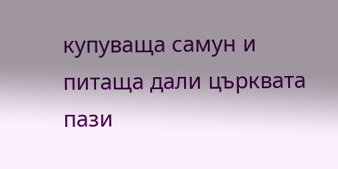купуваща самун и питaща дали църквата пази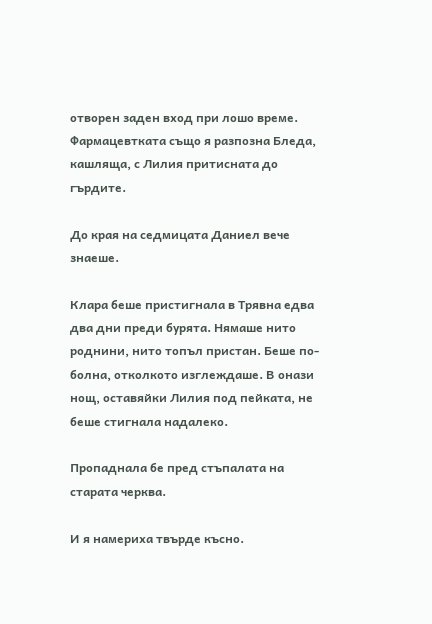отворен заден вход при лошо време. Фармацевтката също я разпозна Бледа, кашляща, с Лилия притисната до гърдите.

До края на седмицата Даниел вече знаеше.

Клара беше пристигнала в Трявна едва два дни преди бурята. Нямаше нито роднини, нито топъл пристан. Беше по-болна, отколкото изглеждаше. В онази нощ, оставяйки Лилия под пейката, не беше стигнала надалеко.

Пропаднала бе пред стъпалата на старата черква.

И я намериха твърде късно.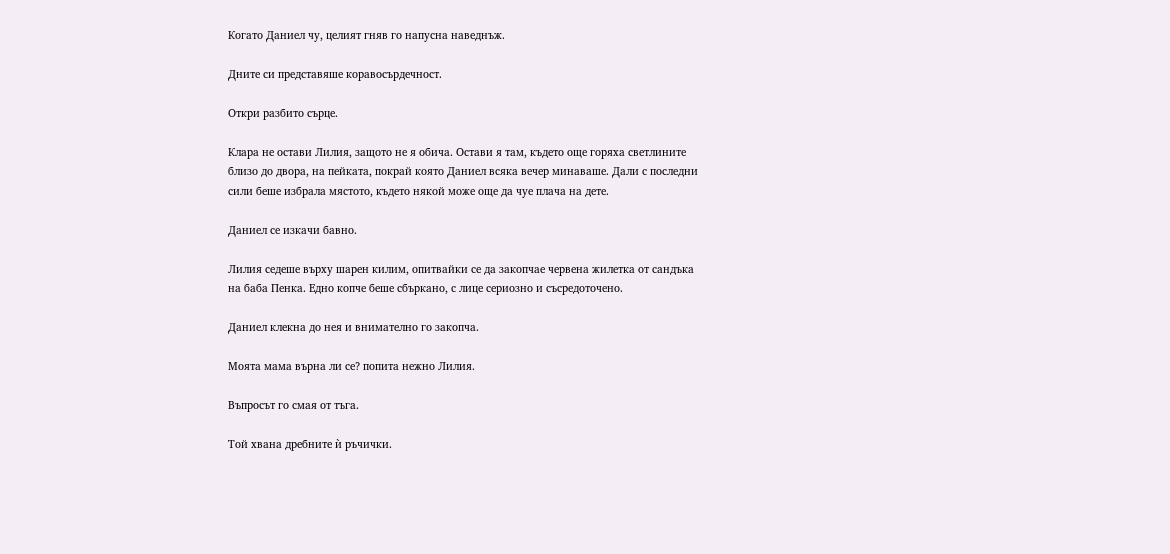Когато Даниел чу, целият гняв го напусна наведнъж.

Дните си представяше коравосърдечност.

Откри разбито сърце.

Клара не остави Лилия, защото не я обича. Остави я там, където още горяха светлините близо до двора, на пейката, покрай която Даниел всяка вечер минаваше. Дали с последни сили беше избрала мястото, където някой може още да чуе плача на дете.

Даниел се изкачи бавно.

Лилия седеше върху шарен килим, опитвайки се да закопчае червена жилетка от сандъка на баба Пенка. Едно копче беше сбъркано, с лице сериозно и съсредоточено.

Даниел клекна до нея и внимателно го закопча.

Моята мама върна ли се? попита нежно Лилия.

Въпросът го смая от тъга.

Той хвана дребните ѝ ръчички.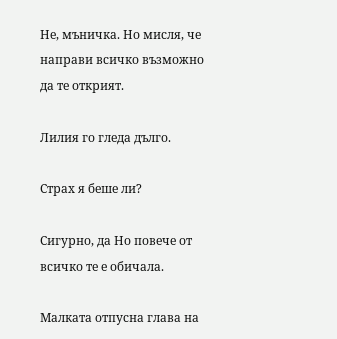Не, мъничка. Но мисля, че направи всичко възможно да те открият.

Лилия го гледа дълго.

Страх я беше ли?

Сигурно, да Но повече от всичко те е обичала.

Малката отпусна глава на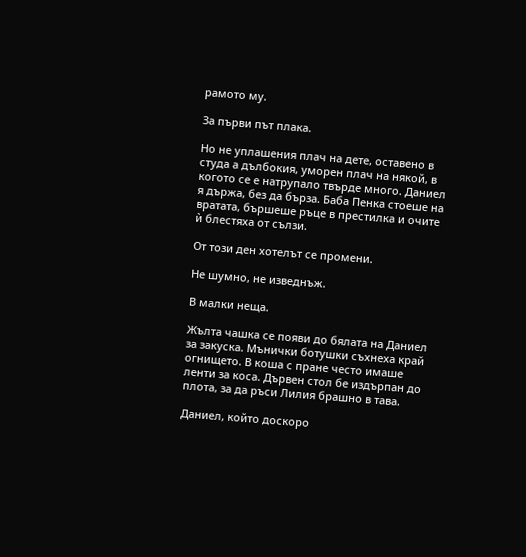рамото му.

За първи път плака.

Но не уплашения плач на дете, оставено в студа а дълбокия, уморен плач на някой, в когото се е натрупало твърде много. Даниел я държа, без да бърза. Баба Пенка стоеше на вратата, бършеше ръце в престилка и очите ѝ блестяха от сълзи.

От този ден хотелът се промени.

Не шумно, не изведнъж.

В малки неща.

Жълта чашка се появи до бялата на Даниел за закуска. Мънички ботушки съхнеха край огнището. В коша с пране често имаше ленти за коса. Дървен стол бе издърпан до плота, за да ръси Лилия брашно в тава.

Даниел, който доскоро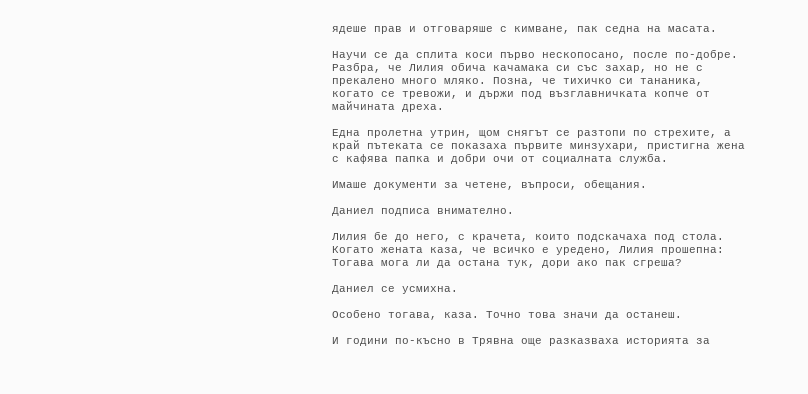ядеше прав и отговаряше с кимване, пак седна на масата.

Научи се да сплита коси първо нескопосано, после по-добре. Разбра, че Лилия обича качамака си със захар, но не с прекалено много мляко. Позна, че тихичко си тананика, когато се тревожи, и държи под възглавничката копче от майчината дреха.

Една пролетна утрин, щом снягът се разтопи по стрехите, а край пътеката се показаха първите минзухари, пристигна жена с кафява папка и добри очи от социалната служба.

Имаше документи за четене, въпроси, обещания.

Даниел подписа внимателно.

Лилия бе до него, с крачета, които подскачаха под стола. Когато жената каза, че всичко е уредено, Лилия прошепна: Тогава мога ли да остана тук, дори ако пак сгреша?

Даниел се усмихна.

Особено тогава, каза. Точно това значи да останеш.

И години по-късно в Трявна още разказваха историята за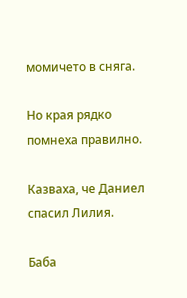момичето в снягa.

Но края рядко помнеха правилно.

Казваха, че Даниел спасил Лилия.

Баба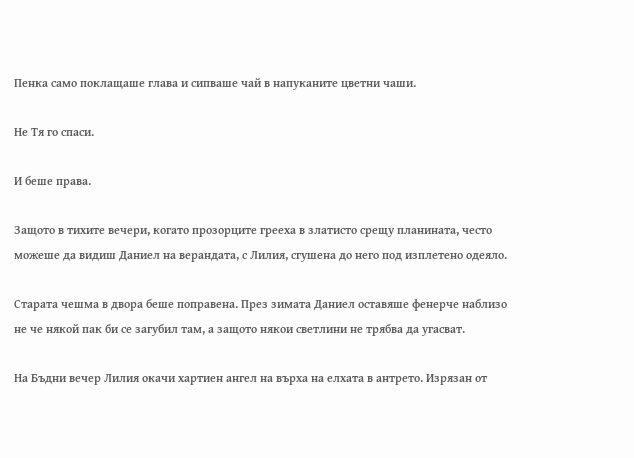Пенка само поклащаше глава и сипваше чай в напуканите цветни чаши.

Не Тя го спаси.

И беше права.

Защото в тихите вечери, когато прозорците грееха в златисто срещу планината, често можеше да видиш Даниел на верандата, с Лилия, сгушена до него под изплетено одеяло.

Старата чешма в двора беше поправена. През зимата Даниел оставяше фенерче наблизо не че някой пак би се загубил там, а защото някои светлини не трябва да угасват.

На Бъдни вечер Лилия окачи хартиен ангел на върха на елхата в антрето. Изрязан от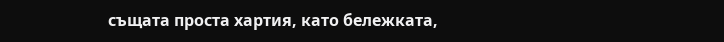същата проста хартия, като бележката,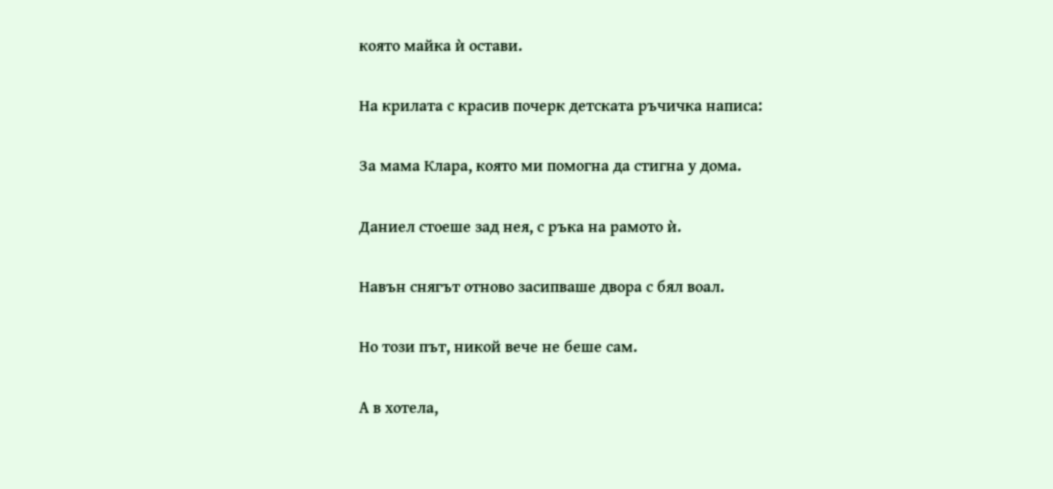която майка ѝ остави.

На крилата с красив почерк детската ръчичка написа:

За мама Клара, която ми помогна да стигна у дома.

Даниел стоеше зад нея, с ръка на рамото ѝ.

Навън снягът отново засипваше двора с бял воал.

Но този път, никой вече не беше сам.

А в хотела,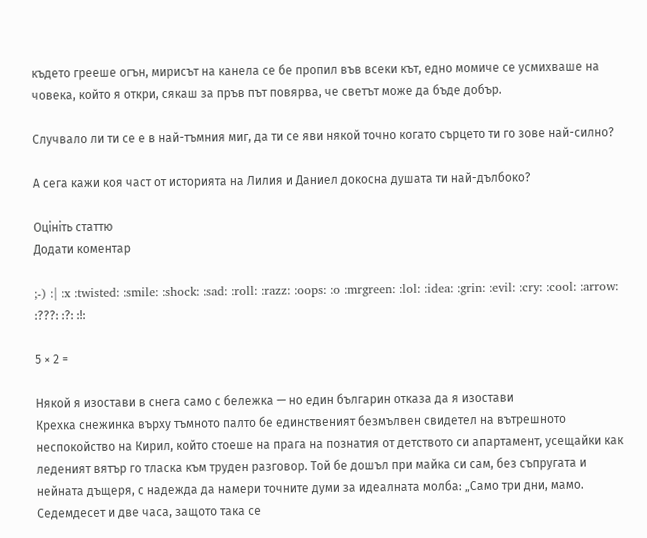където грееше огън, мирисът на канела се бе пропил във всеки кът, едно момиче се усмихваше на човека, който я откри, сякаш за пръв път повярва, че светът може да бъде добър.

Случвало ли ти се е в най-тъмния миг, да ти се яви някой точно когато сърцето ти го зове най-силно?

А сега кажи коя част от историята на Лилия и Даниел докосна душата ти най-дълбоко?

Оцініть статтю
Додати коментар

;-) :| :x :twisted: :smile: :shock: :sad: :roll: :razz: :oops: :o :mrgreen: :lol: :idea: :grin: :evil: :cry: :cool: :arrow: :???: :?: :!:

5 × 2 =

Някой я изостави в снега само с бележка — но един българин отказа да я изостави
Крехка снежинка върху тъмното палто бе единственият безмълвен свидетел на вътрешното неспокойство на Кирил, който стоеше на прага на познатия от детството си апартамент, усещайки как леденият вятър го тласка към труден разговор. Той бе дошъл при майка си сам, без съпругата и нейната дъщеря, с надежда да намери точните думи за идеалната молба: „Само три дни, мамо. Седемдесет и две часа, защото така се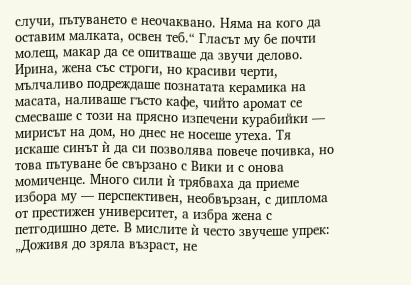случи, пътуването е неочаквано. Няма на кого да оставим малката, освен теб.“ Гласът му бе почти молещ, макар да се опитваше да звучи делово. Ирина, жена със строги, но красиви черти, мълчаливо подреждаше познатата керамика на масата, наливаше гъсто кафе, чийто аромат се смесваше с този на прясно изпечени курабийки — мирисът на дом, но днес не носеше утеха. Тя искаше синът ѝ да си позволява повече почивка, но това пътуване бе свързано с Вики и с онова момиченце. Много сили ѝ трябваха да приеме избора му — перспективен, необвързан, с диплома от престижен университет, а избра жена с петгодишно дете. В мислите ѝ често звучеше упрек: „Доживя до зряла възраст, не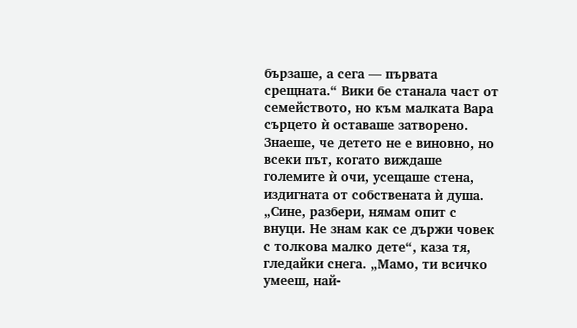бързаше, а сега — първата срещната.“ Вики бе станала част от семейството, но към малката Вара сърцето ѝ оставаше затворено. Знаеше, че детето не е виновно, но всеки път, когато виждаше големите ѝ очи, усещаше стена, издигната от собствената ѝ душа. „Сине, разбери, нямам опит с внуци. Не знам как се държи човек с толкова малко дете“, каза тя, гледайки снега. „Мамо, ти всичко умееш, най-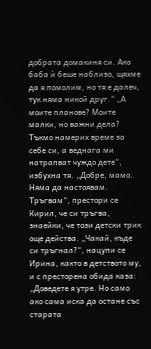добрата домакиня си. Ако баба ѝ беше наблизо, щяхме да я помолим, но тя е далеч, тук няма никой друг.“ „А моите планове? Моите малки, но важни дела? Тъкмо намерих време за себе си, а веднага ми натрапват чуждо дете“, избухна тя. „Добре, мамо. Няма да настоявам. Тръгвам“, престори се Кирил, че си тръгва, знаейки, че този детски трик още действа. „Чакай, къде си тръгнал?“, нацупи се Ирина, както в детството му, и с престорена обида каза: „Доведете я утре. Но само ако сама иска да остане със старата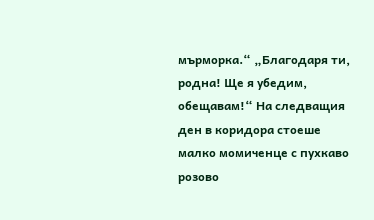мърморка.“ „Благодаря ти, родна! Ще я убедим, обещавам!“ На следващия ден в коридора стоеше малко момиченце с пухкаво розово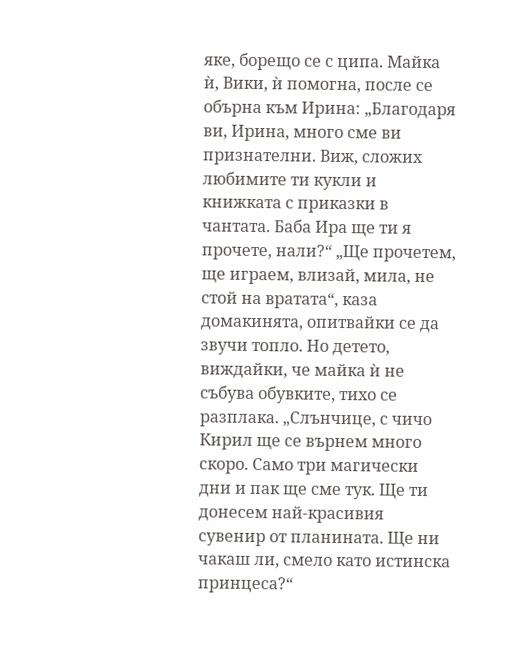яке, борещо се с ципа. Майка ѝ, Вики, ѝ помогна, после се обърна към Ирина: „Благодаря ви, Ирина, много сме ви признателни. Виж, сложих любимите ти кукли и книжката с приказки в чантата. Баба Ира ще ти я прочете, нали?“ „Ще прочетем, ще играем, влизай, мила, не стой на вратата“, каза домакинята, опитвайки се да звучи топло. Но детето, виждайки, че майка ѝ не събува обувките, тихо се разплака. „Слънчице, с чичо Кирил ще се върнем много скоро. Само три магически дни и пак ще сме тук. Ще ти донесем най-красивия сувенир от планината. Ще ни чакаш ли, смело като истинска принцеса?“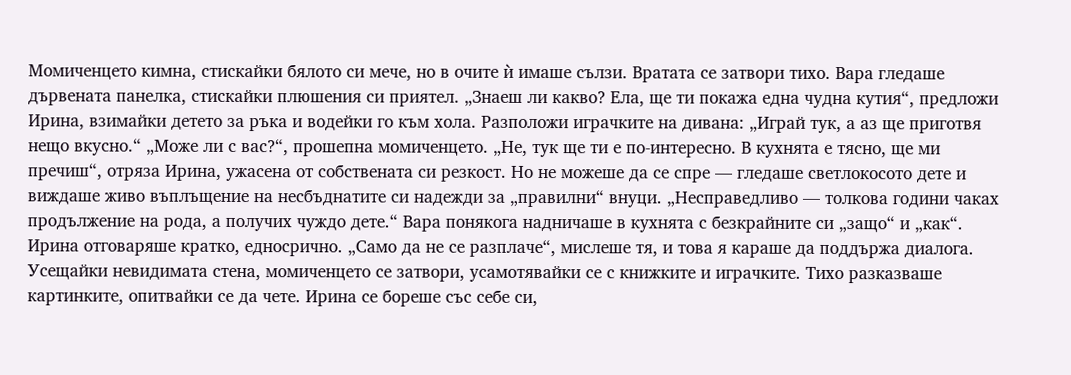Момиченцето кимна, стискайки бялото си мече, но в очите ѝ имаше сълзи. Вратата се затвори тихо. Вара гледаше дървената панелка, стискайки плюшения си приятел. „Знаеш ли какво? Ела, ще ти покажа една чудна кутия“, предложи Ирина, взимайки детето за ръка и водейки го към хола. Разположи играчките на дивана: „Играй тук, а аз ще приготвя нещо вкусно.“ „Може ли с вас?“, прошепна момиченцето. „Не, тук ще ти е по-интересно. В кухнята е тясно, ще ми пречиш“, отряза Ирина, ужасена от собствената си резкост. Но не можеше да се спре — гледаше светлокосото дете и виждаше живо въплъщение на несбъднатите си надежди за „правилни“ внуци. „Несправедливо — толкова години чаках продължение на рода, а получих чуждо дете.“ Вара понякога надничаше в кухнята с безкрайните си „защо“ и „как“. Ирина отговаряше кратко, едносрично. „Само да не се разплаче“, мислеше тя, и това я караше да поддържа диалога. Усещайки невидимата стена, момиченцето се затвори, усамотявайки се с книжките и играчките. Тихо разказваше картинките, опитвайки се да чете. Ирина се бореше със себе си,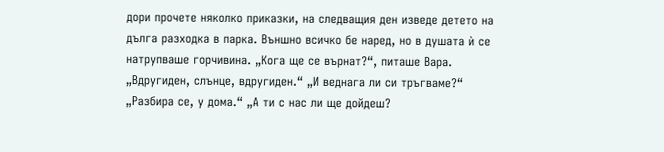дори прочете няколко приказки, на следващия ден изведе детето на дълга разходка в парка. Външно всичко бе наред, но в душата ѝ се натрупваше горчивина. „Кога ще се върнат?“, питаше Вара. „Вдругиден, слънце, вдругиден.“ „И веднага ли си тръгваме?“ „Разбира се, у дома.“ „А ти с нас ли ще дойдеш?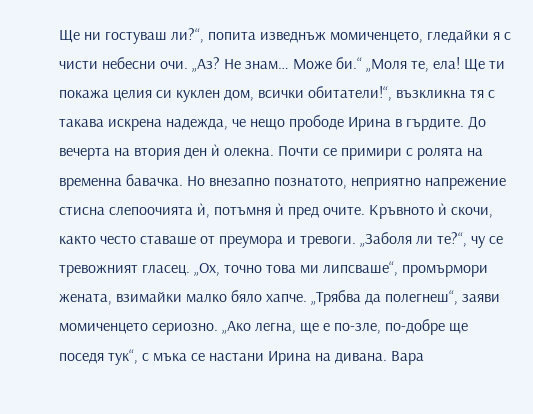Ще ни гостуваш ли?“, попита изведнъж момиченцето, гледайки я с чисти небесни очи. „Аз? Не знам… Може би.“ „Моля те, ела! Ще ти покажа целия си куклен дом, всички обитатели!“, възкликна тя с такава искрена надежда, че нещо прободе Ирина в гърдите. До вечерта на втория ден ѝ олекна. Почти се примири с ролята на временна бавачка. Но внезапно познатото, неприятно напрежение стисна слепоочията ѝ, потъмня ѝ пред очите. Кръвното ѝ скочи, както често ставаше от преумора и тревоги. „Заболя ли те?“, чу се тревожният гласец. „Ох, точно това ми липсваше“, промърмори жената, взимайки малко бяло хапче. „Трябва да полегнеш“, заяви момиченцето сериозно. „Ако легна, ще е по-зле, по-добре ще поседя тук“, с мъка се настани Ирина на дивана. Вара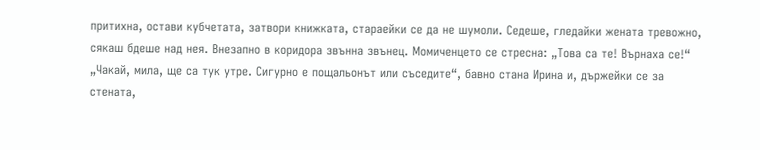притихна, остави кубчетата, затвори книжката, стараейки се да не шумоли. Седеше, гледайки жената тревожно, сякаш бдеше над нея. Внезапно в коридора звънна звънец. Момиченцето се стресна: „Това са те! Върнаха се!“ „Чакай, мила, ще са тук утре. Сигурно е пощальонът или съседите“, бавно стана Ирина и, държейки се за стената,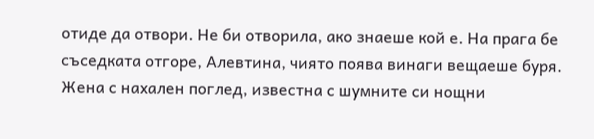отиде да отвори. Не би отворила, ако знаеше кой е. На прага бе съседката отгоре, Алевтина, чиято поява винаги вещаеше буря. Жена с нахален поглед, известна с шумните си нощни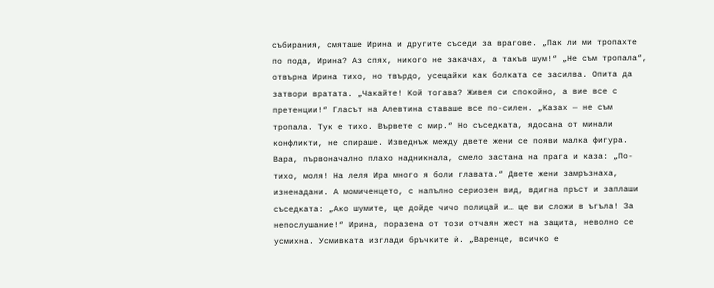събирания, смяташе Ирина и другите съседи за врагове. „Пак ли ми тропахте по пода, Ирина? Аз спях, никого не закачах, а такъв шум!“ „Не съм тропала“, отвърна Ирина тихо, но твърдо, усещайки как болката се засилва. Опита да затвори вратата. „Чакайте! Кой тогава? Живея си спокойно, а вие все с претенции!“ Гласът на Алевтина ставаше все по-силен. „Казах — не съм тропала. Тук е тихо. Вървете с мир.“ Но съседката, ядосана от минали конфликти, не спираше. Изведнъж между двете жени се появи малка фигура. Вара, първоначално плахо надникнала, смело застана на прага и каза: „По-тихо, моля! На леля Ира много я боли главата.“ Двете жени замръзнаха, изненадани. А момиченцето, с напълно сериозен вид, вдигна пръст и заплаши съседката: „Ако шумите, ще дойде чичо полицай и… ще ви сложи в ъгъла! За непослушание!“ Ирина, поразена от този отчаян жест на защита, неволно се усмихна. Усмивката изглади бръчките ѝ. „Варенце, всичко е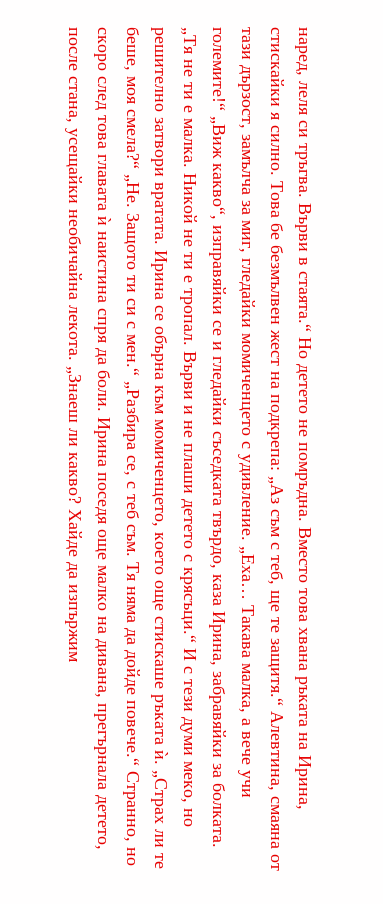наред, леля си тръгва. Върви в стаята.“ Но детето не помръдна. Вместо това хвана ръката на Ирина, стискайки я силно. Това бе безмълвен жест на подкрепа: „Аз съм с теб, ще те защитя.“ Алевтина, смаяна от тази дързост, замълча за миг, гледайки момиченцето с удивление. „Еха… Такава малка, а вече учи големите!“ „Виж какво“, изправяйки се и гледайки съседката твърдо, каза Ирина, забравяйки за болката. „Тя не ти е малка. Никой не ти е тропал. Върви и не плаши детето с крясъци.“ И с тези думи меко, но решително затвори вратата. Ирина се обърна към момиченцето, което още стискаше ръката ѝ. „Страх ли те беше, моя смела?“ „Не. Защото ти си с мен.“ „Разбира се, с теб съм. Тя няма да дойде повече.“ Странно, но скоро след това главата ѝ наистина спря да боли. Ирина поседя още малко на дивана, прегърнала детето, после стана, усещайки необичайна лекота. „Знаеш ли какво? Хайде да изпържим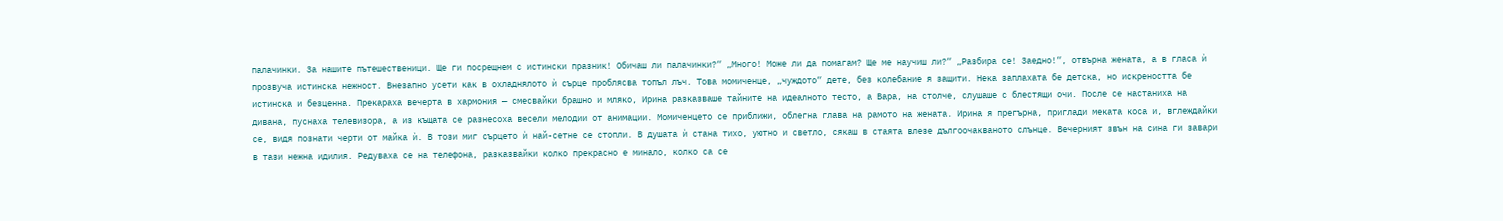палачинки. За нашите пътешественици. Ще ги посрещнем с истински празник! Обичаш ли палачинки?“ „Много! Може ли да помагам? Ще ме научиш ли?“ „Разбира се! Заедно!“, отвърна жената, а в гласа ѝ прозвуча истинска нежност. Внезапно усети как в охладнялото ѝ сърце проблясва топъл лъч. Това момиченце, „чуждото“ дете, без колебание я защити. Нека заплахата бе детска, но искреността бе истинска и безценна. Прекараха вечерта в хармония — смесвайки брашно и мляко, Ирина разказваше тайните на идеалното тесто, а Вара, на столче, слушаше с блестящи очи. После се настаниха на дивана, пуснаха телевизора, а из къщата се разнесоха весели мелодии от анимации. Момиченцето се приближи, облегна глава на рамото на жената. Ирина я прегърна, приглади меката коса и, вглеждайки се, видя познати черти от майка ѝ. В този миг сърцето ѝ най-сетне се стопли. В душата ѝ стана тихо, уютно и светло, сякаш в стаята влезе дългоочакваното слънце. Вечерният звън на сина ги завари в тази нежна идилия. Редуваха се на телефона, разказвайки колко прекрасно е минало, колко са се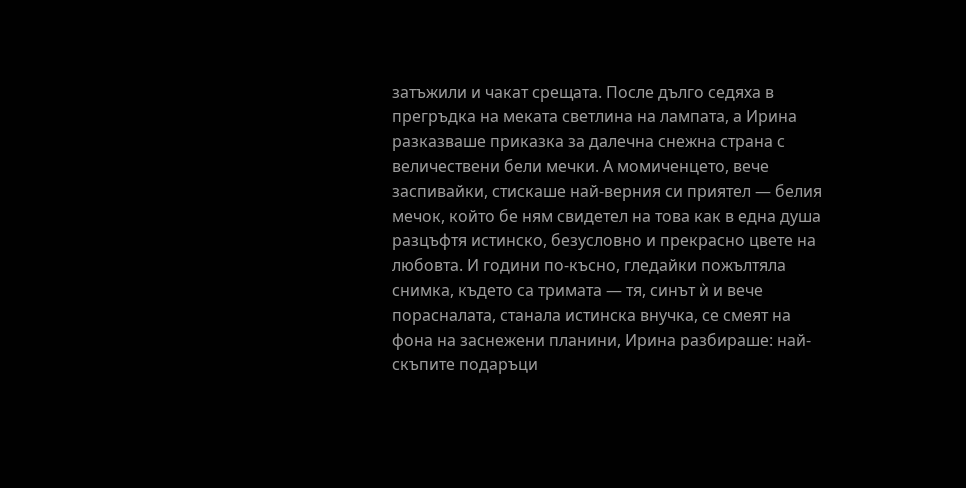затъжили и чакат срещата. После дълго седяха в прегръдка на меката светлина на лампата, а Ирина разказваше приказка за далечна снежна страна с величествени бели мечки. А момиченцето, вече заспивайки, стискаше най-верния си приятел — белия мечок, който бе ням свидетел на това как в една душа разцъфтя истинско, безусловно и прекрасно цвете на любовта. И години по-късно, гледайки пожълтяла снимка, където са тримата — тя, синът ѝ и вече порасналата, станала истинска внучка, се смеят на фона на заснежени планини, Ирина разбираше: най-скъпите подаръци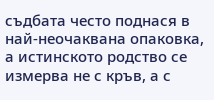съдбата често поднася в най-неочаквана опаковка, а истинското родство се измерва не с кръв, а с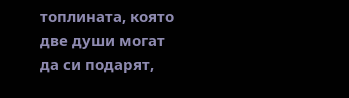топлината, която две души могат да си подарят,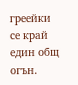греейки се край един общ огън.